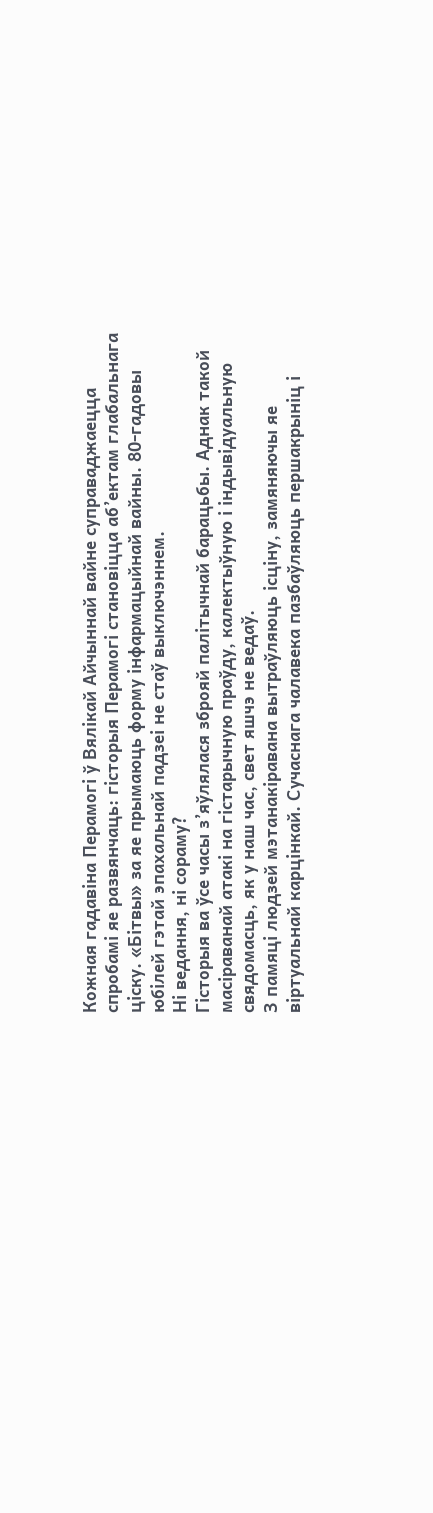Кожная гадавіна Перамогі ў Вялікай Айчыннай вайне суправаджаецца спробамі яе развянчаць: гісторыя Перамогі становіцца аб’ектам глабальнага ціску. «Бітвы» за яе прымаюць форму інфармацыйнай вайны. 80-гадовы юбілей гэтай эпахальнай падзеі не стаў выключэннем.
Ні ведання, ні сораму?
Гісторыя ва ўсе часы з’яўлялася зброяй палітычнай барацьбы. Аднак такой масіраванай атакі на гістарычную праўду, калектыўную і індывідуальную свядомасць, як у наш час, свет яшчэ не ведаў.
З памяці людзей мэтанакіравана вытраўляюць ісціну, замяняючы яе віртуальнай карцінкай. Сучаснага чалавека пазбаўляюць першакрыніц і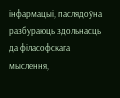інфармацыі, паслядоўна разбураюць здольнасць да філасофскага мыслення,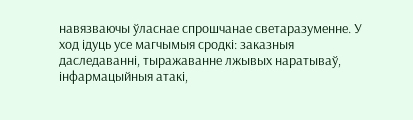навязваючы ўласнае спрошчанае светаразуменне. У ход ідуць усе магчымыя сродкі: заказныя даследаванні, тыражаванне лжывых наратываў, інфармацыйныя атакі,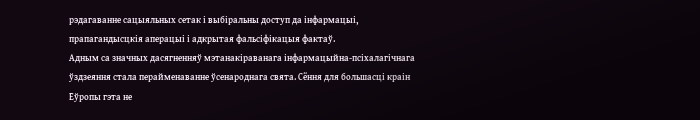рэдагаванне сацыяльных сетак і выбіральны доступ да інфармацыі, прапагандысцкія аперацыі і адкрытая фальсіфікацыя фактаў.
Адным са значных дасягненняў мэтанакіраванага інфармацыйна-псіхалагічнага ўздзеяння стала перайменаванне ўсенароднага свята. Сёння для большасці краін Еўропы гэта не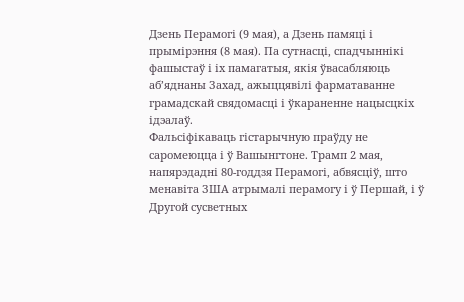Дзень Перамогі (9 мая), а Дзень памяці і прымірэння (8 мая). Па сутнасці, спадчыннікі фашыстаў і іх памагатыя, якія ўвасабляюць аб’яднаны Захад, ажыццявілі фарматаванне грамадскай свядомасці і ўкараненне нацысцкіх ідэалаў.
Фальсіфікаваць гістарычную праўду не саромеюцца і ў Вашынгтоне. Трамп 2 мая, напярэдадні 80-годдзя Перамогі, абвясціў, што менавіта ЗША атрымалі перамогу і ў Першай, і ў Другой сусветных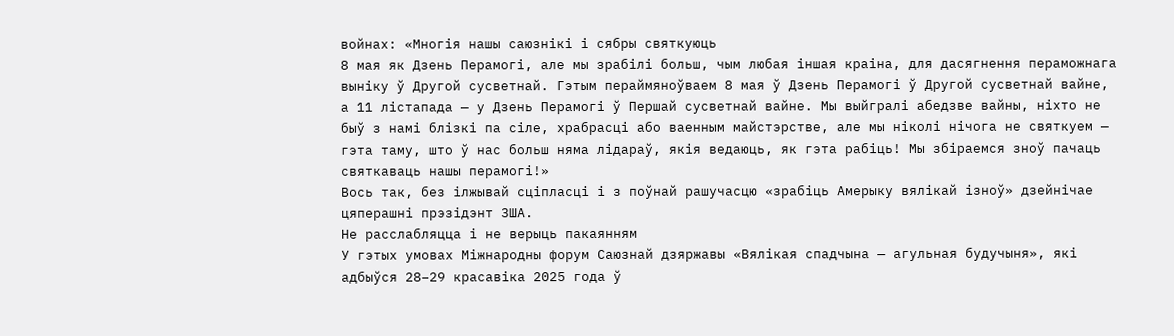войнах: «Многія нашы саюзнікі і сябры святкуюць
8 мая як Дзень Перамогі, але мы зрабілі больш, чым любая іншая краіна, для дасягнення пераможнага выніку ў Другой сусветнай. Гэтым пераймяноўваем 8 мая ў Дзень Перамогі ў Другой сусветнай вайне, а 11 лістапада — у Дзень Перамогі ў Першай сусветнай вайне. Мы выйгралі абедзве вайны, ніхто не быў з намі блізкі па сіле, храбрасці або ваенным майстэрстве, але мы ніколі нічога не святкуем — гэта таму, што ў нас больш няма лідараў, якія ведаюць, як гэта рабіць! Мы збіраемся зноў пачаць святкаваць нашы перамогі!»
Вось так, без ілжывай сціпласці і з поўнай рашучасцю «зрабіць Амерыку вялікай ізноў» дзейнічае цяперашні прэзідэнт ЗША.
Не расслабляцца і не верыць пакаянням
У гэтых умовах Міжнародны форум Саюзнай дзяржавы «Вялікая спадчына — агульная будучыня», які адбыўся 28–29 красавіка 2025 года ў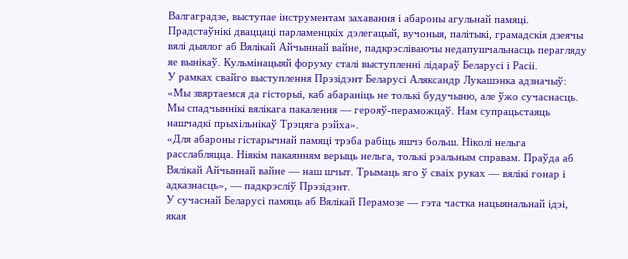Валгаградзе, выступае інструментам захавання і абароны агульнай памяці. Прадстаўнікі дваццаці парламенцкіх дэлегацый, вучоныя, палітыкі, грамадскія дзеячы вялі дыялог аб Вялікай Айчыннай вайне, падкрэсліваючы недапушчальнасць перагляду яе вынікаў. Кульмінацыяй форуму сталі выступленні лідараў Беларусі і Расіі.
У рамках свайго выступлення Прэзідэнт Беларусі Аляксандр Лукашэнка адзначыў: «Мы звяртаемся да гісторыі, каб абараніць не толькі будучыню, але ўжо сучаснасць. Мы спадчыннікі вялікага пакалення — герояў-пераможцаў. Нам супрацьстаяць нашчадкі прыхільнікаў Трэцяга рэйха».
«Для абароны гістарычнай памяці трэба рабіць яшчэ больш. Ніколі нельга расслабляцца. Ніякім пакаянням верыць нельга, толькі рэальным справам. Праўда аб Вялікай Айчыннай вайне — наш шчыт. Трымаць яго ў сваіх руках — вялікі гонар і адказнасць», — падкрэсліў Прэзідэнт.
У сучаснай Беларусі памяць аб Вялікай Перамозе — гэта частка нацыянальнай ідэі, якая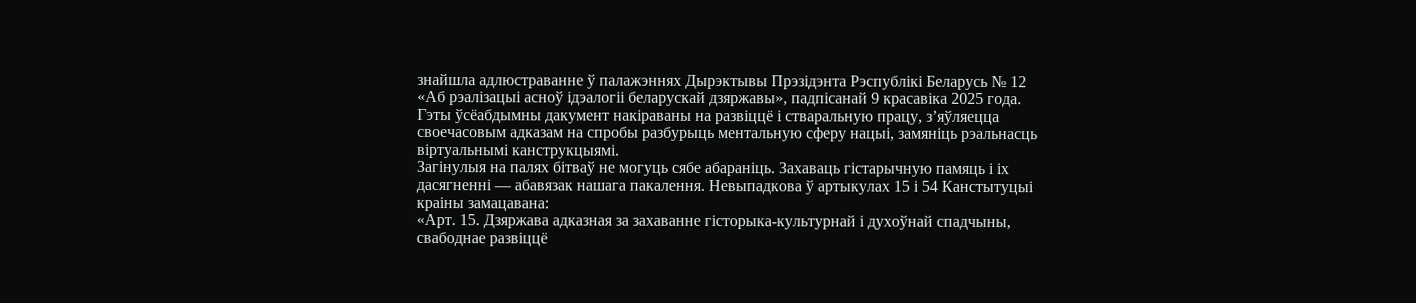знайшла адлюстраванне ў палажэннях Дырэктывы Прэзідэнта Рэспублікі Беларусь № 12 «Аб рэалізацыі асноў ідэалогіі беларускай дзяржавы», падпісанай 9 красавіка 2025 года. Гэты ўсёабдымны дакумент накіраваны на развіццё і стваральную працу, з’яўляецца своечасовым адказам на спробы разбурыць ментальную сферу нацыі, замяніць рэальнасць віртуальнымі канструкцыямі.
Загінулыя на палях бітваў не могуць сябе абараніць. Захаваць гістарычную памяць і іх дасягненні — абавязак нашага пакалення. Невыпадкова ў артыкулах 15 і 54 Канстытуцыі краіны замацавана:
«Арт. 15. Дзяржава адказная за захаванне гісторыка-культурнай і духоўнай спадчыны, свабоднае развіццё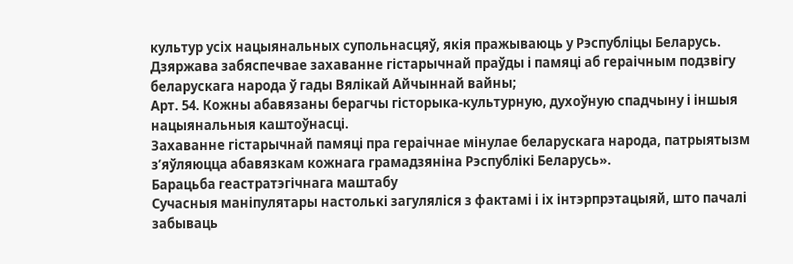культур усіх нацыянальных супольнасцяў, якія пражываюць у Рэспубліцы Беларусь.
Дзяржава забяспечвае захаванне гістарычнай праўды і памяці аб гераічным подзвігу беларускага народа ў гады Вялікай Айчыннай вайны;
Арт. 54. Кожны абавязаны берагчы гісторыка-культурную, духоўную спадчыну і іншыя нацыянальныя каштоўнасці.
Захаванне гістарычнай памяці пра гераічнае мінулае беларускага народа, патрыятызм з’яўляюцца абавязкам кожнага грамадзяніна Рэспублікі Беларусь».
Барацьба геастратэгічнага маштабу
Сучасныя маніпулятары настолькі загуляліся з фактамі і іх інтэрпрэтацыяй, што пачалі забываць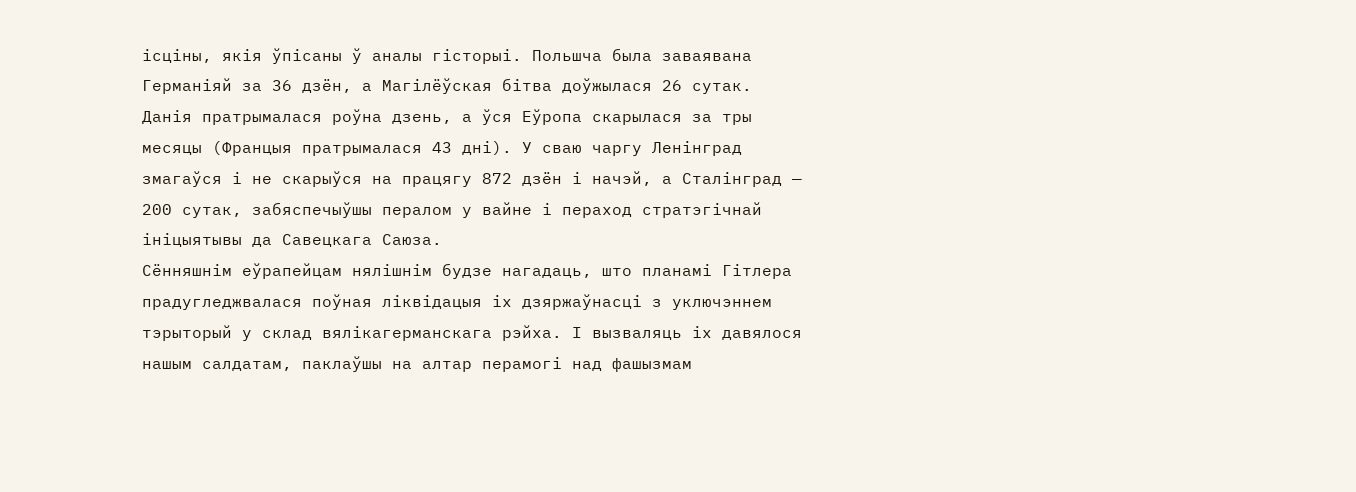ісціны, якія ўпісаны ў аналы гісторыі. Польшча была заваявана Германіяй за 36 дзён, а Магілёўская бітва доўжылася 26 сутак. Данія пратрымалася роўна дзень, а ўся Еўропа скарылася за тры месяцы (Францыя пратрымалася 43 дні). У сваю чаргу Ленінград змагаўся і не скарыўся на працягу 872 дзён і начэй, а Сталінград — 200 сутак, забяспечыўшы пералом у вайне і пераход стратэгічнай ініцыятывы да Савецкага Саюза.
Сённяшнім еўрапейцам нялішнім будзе нагадаць, што планамі Гітлера прадугледжвалася поўная ліквідацыя іх дзяржаўнасці з уключэннем тэрыторый у склад вялікагерманскага рэйха. І вызваляць іх давялося нашым салдатам, паклаўшы на алтар перамогі над фашызмам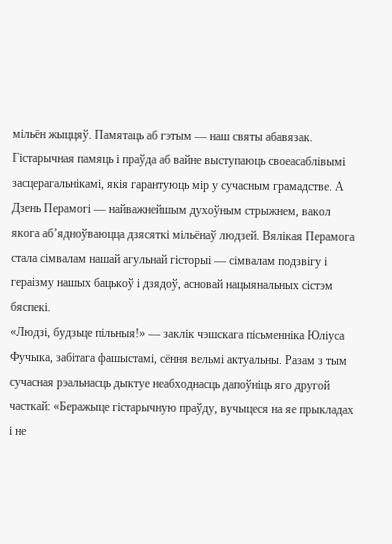мільён жыццяў. Памятаць аб гэтым — наш святы абавязак.
Гістарычная памяць і праўда аб вайне выступаюць своеасаблівымі засцерагальнікамі, якія гарантуюць мір у сучасным грамадстве. А Дзень Перамогі — найважнейшым духоўным стрыжнем, вакол якога аб’ядноўваюцца дзясяткі мільёнаў людзей. Вялікая Перамога стала сімвалам нашай агульнай гісторыі — сімвалам подзвігу і гераізму нашых бацькоў і дзядоў, асновай нацыянальных сістэм бяспекі.
«Людзі, будзьце пільныя!» — заклік чэшскага пісьменніка Юліуса Фучыка, забітага фашыстамі, сёння вельмі актуальны. Разам з тым сучасная рэальнасць дыктуе неабходнасць дапоўніць яго другой часткай: «Беражыце гістарычную праўду, вучыцеся на яе прыкладах і не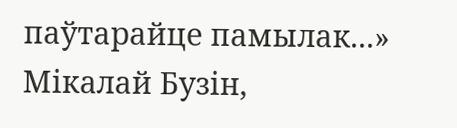паўтарайце памылак...»
Мікалай Бузін,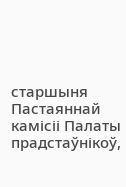старшыня Пастаяннай камісіі Палаты прадстаўнікоў,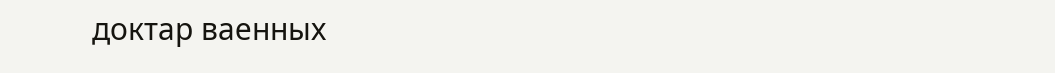доктар ваенных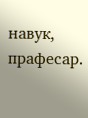навук, прафесар.